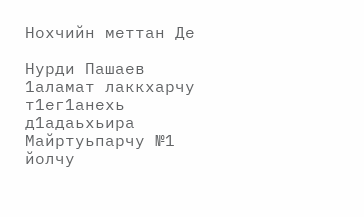Нохчийн меттан Де

Нурди Пашаев
1аламат лаккхарчу т1ег1анехь д1адаьхьира Майртуьпарчу №1 йолчу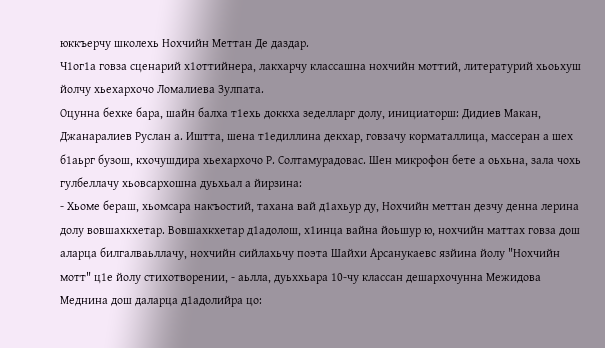юккъерчу школехь Нохчийн Меттан Де даздар.
Ч1ог1а говза сценарий х1оттийнера, лакхарчу классашна нохчийн моттий, литературий хьоьхуш йолчу хьехархочо Ломалиева Зулпата.
Оцунна бехке бара, шайн балха т1ехь доккха зеделларг долу, инициаторш: Дидиев Макан, Джанаралиев Руслан а. Иштта, шена т1едиллина декхар, говзачу корматаллица, массеран а шех б1аьрг бузош, кхочушдира хьехархочо Р. Солтамурадовас. Шен микрофон бете а оьхьна, зала чохь гулбеллачу хьовсархошна дуьхьал а йирзина:
- Хьоме бераш, хьомсара накъостий, тахана вай д1ахьур ду, Нохчийн меттан дезчу денна лерина долу вовшахкхетар. Вовшахкхетар д1адолош, х1инца вайна йоьшур ю, нохчийн маттах говза дош аларца билгалваьллачу, нохчийн сийлахьчу поэта Шайхи Арсанукаевс язйина йолу "Нохчийн мотт" ц1е йолу стихотворении, - аьлла, дуьххьара 10-чу классан дешархочунна Межидова Меднина дош даларца д1адолийра цо: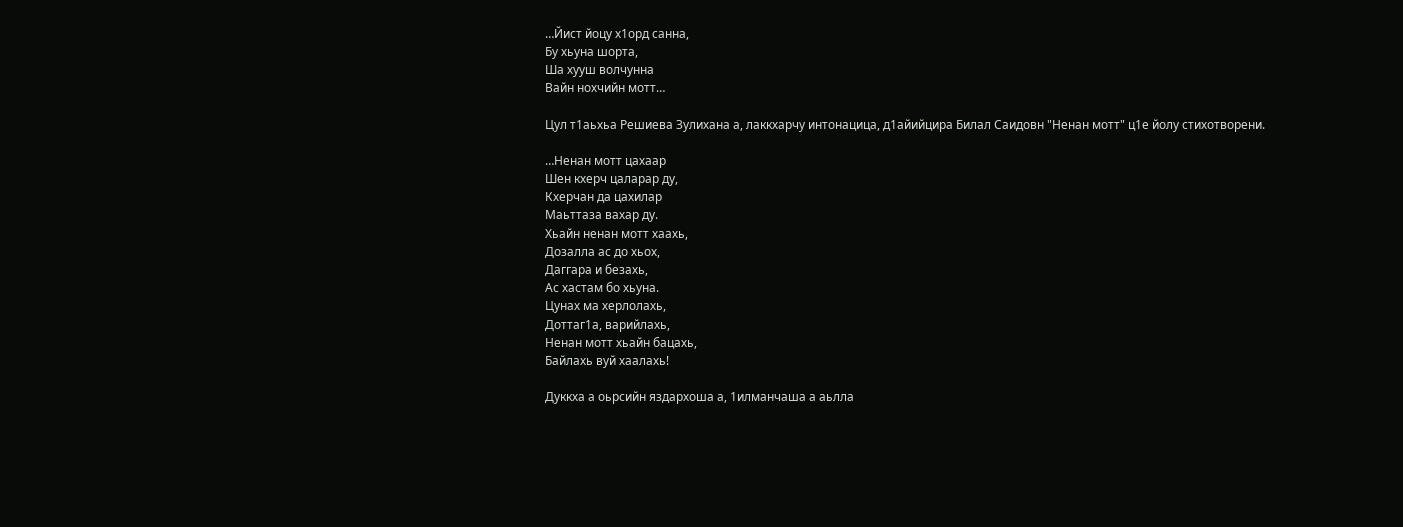…Йист йоцу х1орд санна,
Бу хьуна шорта,
Ша хууш волчунна
Вайн нохчийн мотт…

Цул т1аьхьа Решиева Зулихана а, лаккхарчу интонацица, д1айийцира Билал Саидовн "Ненан мотт" ц1е йолу стихотворени.

…Ненан мотт цахаар
Шен кхерч цаларар ду,
Кхерчан да цахилар
Маьттаза вахар ду.
Хьайн ненан мотт хаахь,
Дозалла ас до хьох,
Даггара и безахь,
Ас хастам бо хьуна.
Цунах ма херлолахь,
Доттаг1а, варийлахь,
Ненан мотт хьайн бацахь,
Байлахь вуй хаалахь!

Дуккха а оьрсийн яздархоша а, 1илманчаша а аьлла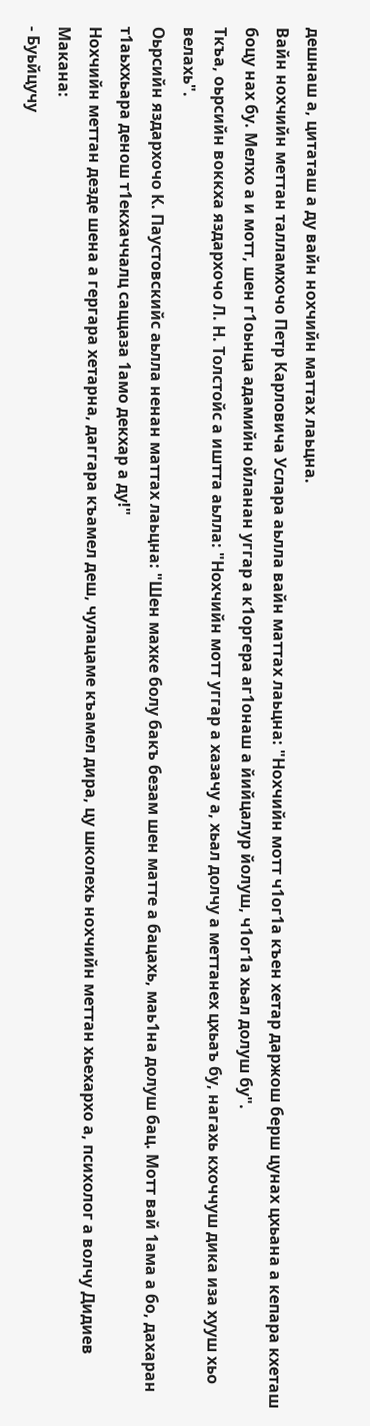дешнаш а, цитаташ а ду вайн нохчийн маттах лаьцна.
Вайн нохчийн меттан талламхочо Петр Карловича Услара аьлла вайн маттах лаьцна: "Нохчийн мотт ч1ог1а къен хетар даржош берш цунах цхьана а кепара кхеташ боцу нах бу. Мелхо а и мотт, шен г1оьнца адамийн ойланан уггар а к1оргера аг1онаш а йийцалур йолуш, ч1ог1а хьал долуш бу".
Ткъа, оьрсийн воккха яздархочо Л. Н. Толстойс а иштта аьлла: "Нохчийн мотт уггар а хазачу а, хьал долчу а меттанех цхьаъ бу, нагахь кхоччуш дика иза хууш хьо велахь".
Оьрсийн яздархочо К. Паустовскийс аьлла ненан маттах лаьцна: "Шен махке болу бакъ безам шен матте а бацахь, маь1на долуш бац. Мотт вай 1ама а бо, дахаран т1аьххьара денош т1екхаччалц саццаза 1амо декхар а ду!"
Нохчийн меттан дезде шена а гергара хетарна, даггара къамел деш, чулацаме къамел дира, цу школехь нохчийн меттан хьехархо а, психолог а волчу Дидиев Макана:
- Буьйцучу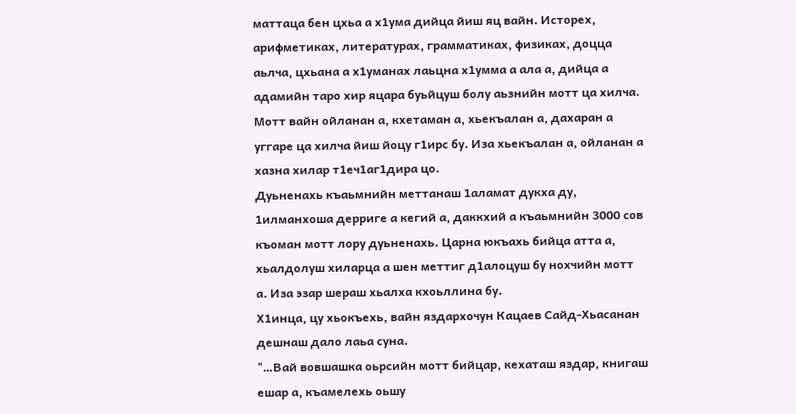маттаца бен цхьа а х1ума дийца йиш яц вайн. Исторех, арифметиках, литературах, грамматиках, физиках, доцца аьлча, цхьана а х1уманах лаьцна х1умма а ала а, дийца а адамийн таро хир яцара буьйцуш болу аьзнийн мотт ца хилча.
Мотт вайн ойланан а, кхетаман а, хьекъалан а, дахаран а уггаре ца хилча йиш йоцу г1ирс бу. Иза хьекъалан а, ойланан а хазна хилар т1еч1аг1дира цо.
Дуьненахь къаьмнийн меттанаш 1аламат дукха ду, 1илманхоша дерриге а кегий а, даккхий а къаьмнийн 3000 сов къоман мотт лору дуьненахь. Царна юкъахь бийца атта а, хьалдолуш хиларца а шен меттиг д1алоцуш бу нохчийн мотт а. Иза эзар шераш хьалха кхоьллина бу.
Х1инца, цу хьокъехь, вайн яздархочун Кацаев Сайд-Хьасанан дешнаш дало лаьа суна.
"…Вай вовшашка оьрсийн мотт бийцар, кехаташ яздар, книгаш ешар а, къамелехь оьшу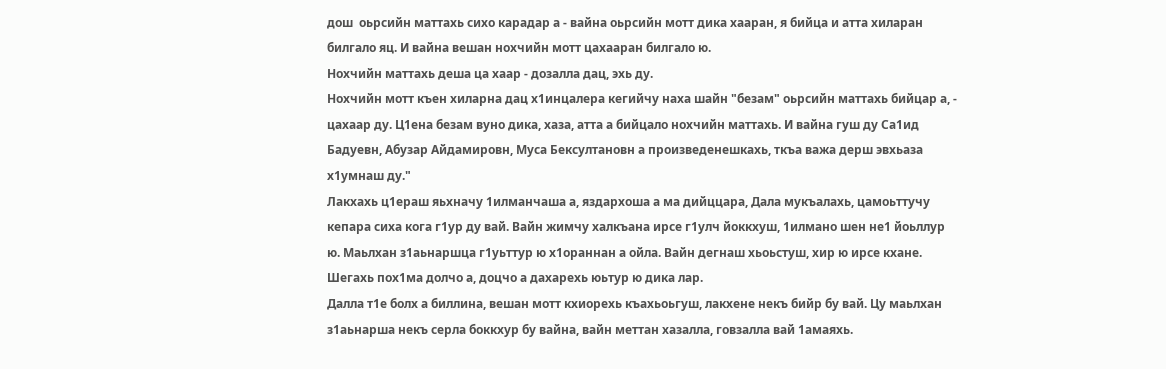дош  оьрсийн маттахь сихо карадар а - вайна оьрсийн мотт дика хааран, я бийца и атта хиларан билгало яц. И вайна вешан нохчийн мотт цахааран билгало ю.
Нохчийн маттахь деша ца хаар - дозалла дац, эхь ду.
Нохчийн мотт къен хиларна дац х1инцалера кегийчу наха шайн "безам" оьрсийн маттахь бийцар а, - цахаар ду. Ц1ена безам вуно дика, хаза, атта а бийцало нохчийн маттахь. И вайна гуш ду Са1ид Бадуевн, Абузар Айдамировн, Муса Бексултановн а произведенешкахь, ткъа важа дерш эвхьаза х1умнаш ду."
Лакхахь ц1ераш яьхначу 1илманчаша а, яздархоша а ма дийццара, Дала мукъалахь, цамоьттучу кепара сиха кога г1ур ду вай. Вайн жимчу халкъана ирсе г1улч йоккхуш, 1илмано шен не1 йоьллур ю. Маьлхан з1аьнаршца г1уьттур ю х1ораннан а ойла. Вайн дегнаш хьоьстуш, хир ю ирсе кхане. Шегахь пох1ма долчо а, доцчо а дахарехь юьтур ю дика лар.
Далла т1е болх а биллина, вешан мотт кхиорехь къахьоьгуш, лакхене некъ бийр бу вай. Цу маьлхан з1аьнарша некъ серла боккхур бу вайна, вайн меттан хазалла, говзалла вай 1амаяхь.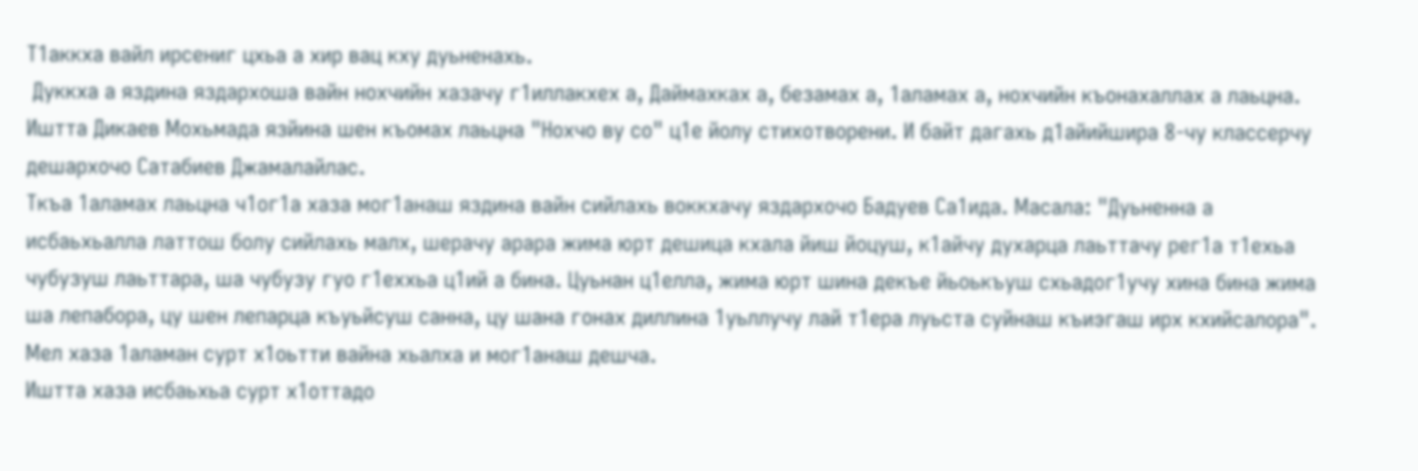Т1аккха вайл ирсениг цхьа а хир вац кху дуьненахь.
 Дуккха а яздина яздархоша вайн нохчийн хазачу г1иллакхех а, Даймахках а, безамах а, 1аламах а, нохчийн къонахаллах а лаьцна.
Иштта Дикаев Мохьмада язйина шен къомах лаьцна "Нохчо ву со" ц1е йолу стихотворени. И байт дагахь д1айийшира 8-чу классерчу дешархочо Сатабиев Джамалайлас.
Ткъа 1аламах лаьцна ч1ог1а хаза мог1анаш яздина вайн сийлахь воккхачу яздархочо Бадуев Са1ида. Масала: "Дуьненна а исбаьхьалла латтош болу сийлахь малх, шерачу арара жима юрт дешица кхала йиш йоцуш, к1айчу духарца лаьттачу рег1а т1ехьа чубузуш лаьттара, ша чубузу гуо г1еххьа ц1ий а бина. Цуьнан ц1елла, жима юрт шина декъе йьоькъуш схьадог1учу хина бина жима ша лепабора, цу шен лепарца къуьйсуш санна, цу шана гонах диллина 1уьллучу лай т1ера луьста суйнаш къиэгаш ирх кхийсалора".
Мел хаза 1аламан сурт х1оьтти вайна хьалха и мог1анаш дешча.
Иштта хаза исбаьхьа сурт х1оттадо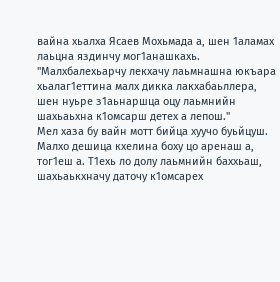вайна хьалха Ясаев Мохьмада а, шен 1аламах лаьцна яздинчу мог1анашкахь.
"Малхбалехьарчу лекхачу лаьмнашна юкъара хьалаг1еттина малх дикка лакхабаьллера, шен нуьре з1аьнаршца оцу лаьмнийн шахьаьхна к1омсарш детех а лепош."
Мел хаза бу вайн мотт бийца хуучо буьйцуш. Малхо дешица кхелина боху цо аренаш а, тог1еш а. Т1ехь ло долу лаьмнийн баххьаш, шахьаькхначу даточу к1омсарех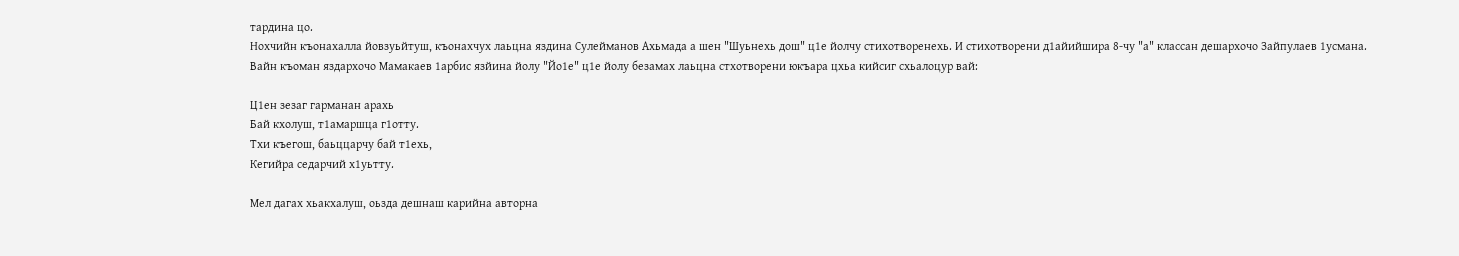тардина цо.
Нохчийн къонахалла йовзуьйтуш, къонахчух лаьцна яздина Сулейманов Ахьмада а шен "Шуьнехь дош" ц1е йолчу стихотворенехь. И стихотворени д1айийшира 8-чу "а" классан дешархочо Зайпулаев 1усмана.
Вайн къоман яздархочо Мамакаев 1арбис язйина йолу "Йо1е" ц1е йолу безамах лаьцна стхотворени юкъара цхьа кийсиг схьалоцур вай:

Ц1ен зезаг гарманан арахь
Бай кхолуш, т1амаршца г1отту.
Тхи къегош, баьццарчу бай т1ехь,
Кегийра седарчий х1уьтту.

Мел дагах хьакхалуш, оьзда дешнаш карийна авторна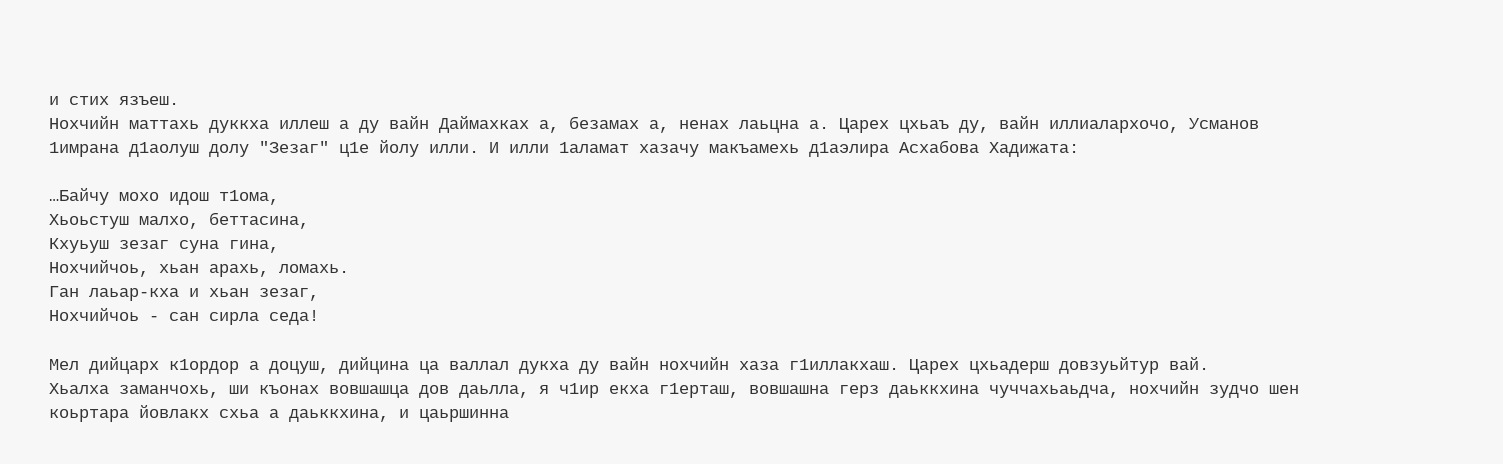и стих язъеш.
Нохчийн маттахь дуккха иллеш а ду вайн Даймахках а, безамах а, ненах лаьцна а. Царех цхьаъ ду, вайн иллиалархочо, Усманов 1имрана д1аолуш долу "Зезаг" ц1е йолу илли. И илли 1аламат хазачу макъамехь д1аэлира Асхабова Хадижата:

…Байчу мохо идош т1ома,
Хьоьстуш малхо, беттасина,
Кхуьуш зезаг суна гина,
Нохчийчоь, хьан арахь, ломахь.
Ган лаьар-кха и хьан зезаг,
Нохчийчоь - сан сирла седа!

Мел дийцарх к1ордор а доцуш, дийцина ца валлал дукха ду вайн нохчийн хаза г1иллакхаш. Царех цхьадерш довзуьйтур вай.
Хьалха заманчохь, ши къонах вовшашца дов даьлла, я ч1ир екха г1ерташ, вовшашна герз даьккхина чуччахьаьдча, нохчийн зудчо шен коьртара йовлакх схьа а даьккхина, и цаьршинна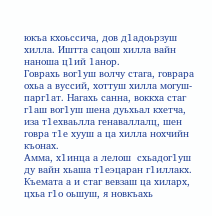юкъа кхоьссича, дов д1адоьрзуш хилла. Иштта сацош хилла вайн наноша ц1ий 1анор.
Говрахь вог1уш волчу стага, говрара охьа а вуссий, хоттуш хилла могуш-парг1ат. Нагахь санна, воккха стаг г1аш вог1уш шена дуьхьал кхетча, иза т1ехваьлла генаваллалц, шен говра т1е хууш а ца хилла нохчийн къонах.
Амма, х1инца а лелош  схьадог1уш ду вайн хьаша т1еэцаран г1иллакх. Къемата а и стаг вевзаш ца хиларх, цхьа г1о оьшуш, я новкъахь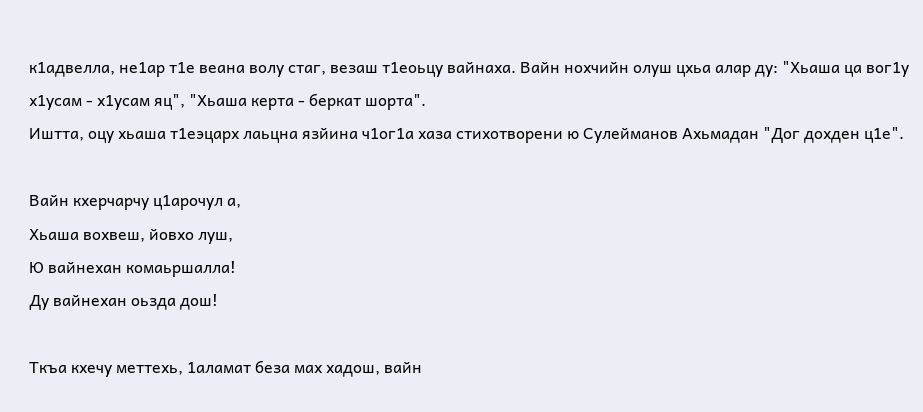к1адвелла, не1ар т1е веана волу стаг, везаш т1еоьцу вайнаха. Вайн нохчийн олуш цхьа алар ду: "Хьаша ца вог1у х1усам - х1усам яц", "Хьаша керта - беркат шорта".
Иштта, оцу хьаша т1еэцарх лаьцна язйина ч1ог1а хаза стихотворени ю Сулейманов Ахьмадан "Дог дохден ц1е".

Вайн кхерчарчу ц1арочул а,
Хьаша вохвеш, йовхо луш,
Ю вайнехан комаьршалла!
Ду вайнехан оьзда дош!

Ткъа кхечу меттехь, 1аламат беза мах хадош, вайн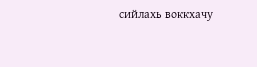сийлахь воккхачу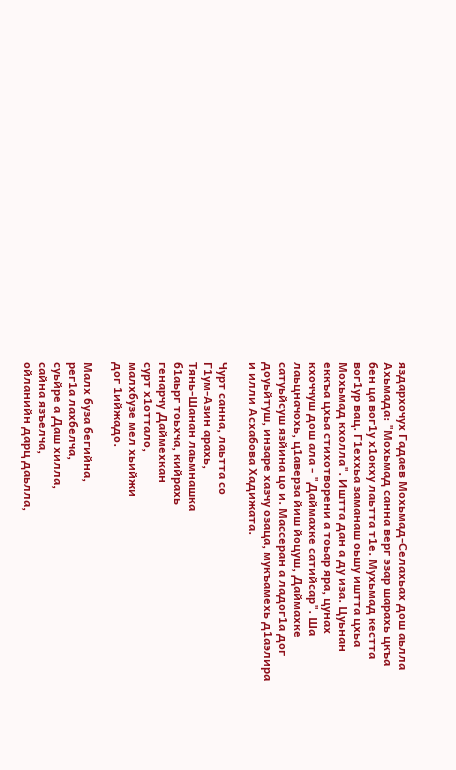яздархочух Гадаев Мохьмад-Селахьах дош аьлла Ахьмада: "Мохьмад санна верг эзар шарахь цкъа бен ца вог1у х1окху лаьтта т1е. Мухьмад кестта вог1ур вац. Г1еххьа заманаш оьшу иштта цхьа Мохьмад кхолла". Иштта дан а ду иза. Цуьнан еккъа цхьа стихотворени а тоьар яра, цунах кхоччуш дош ала - "Даймахке сатийсар". Ша лаьцначохь, ц1аверза йиш йоцуш, Даймахке сатуьйсуш язйина цо и. Массеран а ладог1а дог доуьйтуш, инзаре хазчу озаца, мукъамехь д1аэлира и илли Асхабова Хадижата.

Чурт санна, лаьтта со
Г1ум-Азин арахь,
Тянь-Шанан лаьмнашка
б1аьрг тоьхча, кийрахь
генарчу Даймехкан
сурт х1оттало,
малхбузе мел хьийжи
дог 1ийжадо.

Малх буза бегийна,
рег1а лахбелча,
суьйре а Даш хилла,
сайна язъелча,
ойланийн дарц даьлла,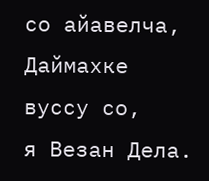со айавелча,
Даймахке вуссу со,
я Везан Дела.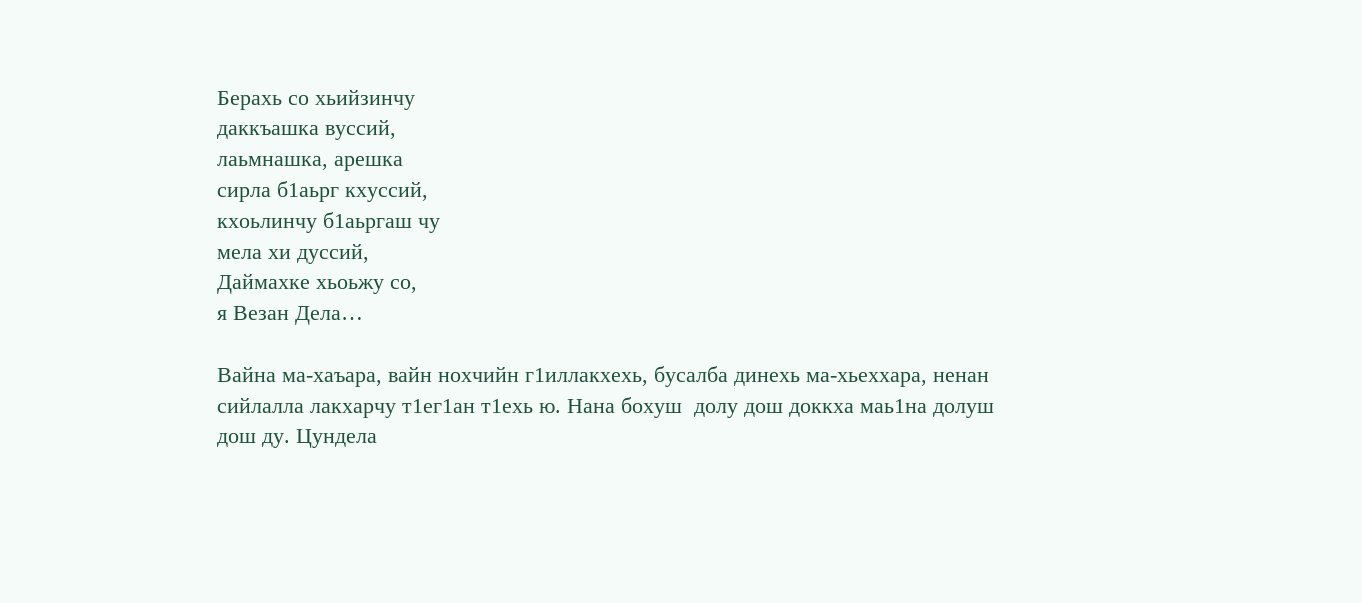Берахь со хьийзинчу
даккъашка вуссий,
лаьмнашка, арешка
сирла б1аьрг кхуссий,
кхоьлинчу б1аьргаш чу
мела хи дуссий,
Даймахке хьоьжу со,
я Везан Дела…

Вайна ма-хаъара, вайн нохчийн г1иллакхехь, бусалба динехь ма-хьеххара, ненан сийлалла лакхарчу т1ег1ан т1ехь ю. Нана бохуш  долу дош доккха маь1на долуш дош ду. Цундела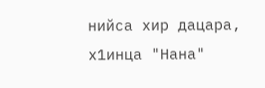нийса хир дацара, х1инца "Нана"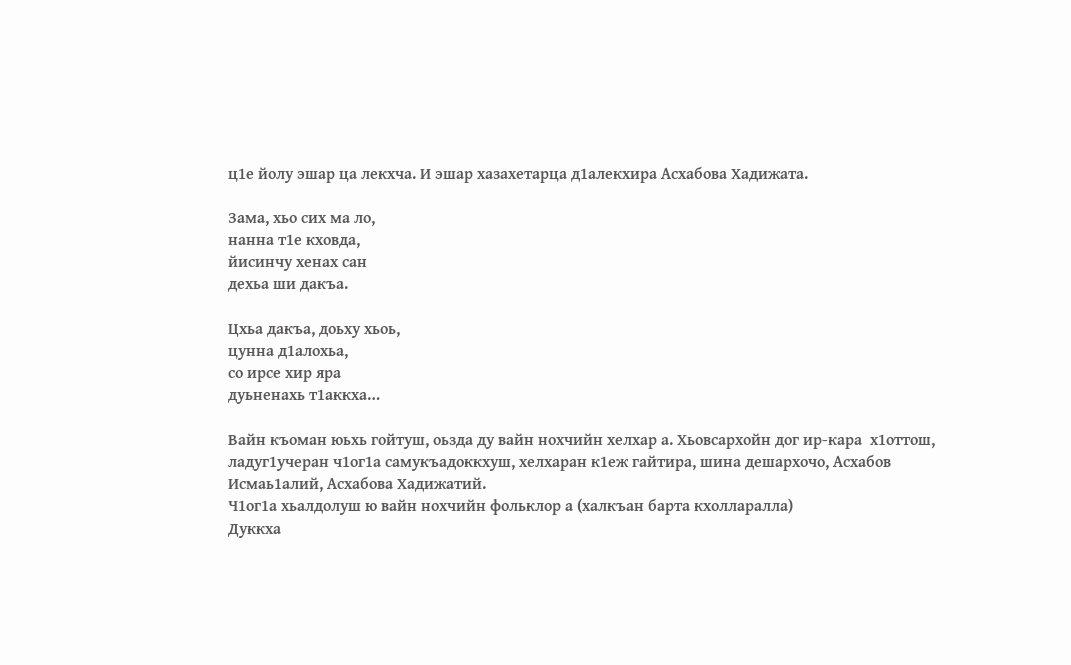ц1е йолу эшар ца лекхча. И эшар хазахетарца д1алекхира Асхабова Хадижата.

Зама, хьо сих ма ло,
нанна т1е кховда,
йисинчу хенах сан
дехьа ши дакъа.

Цхьа дакъа, доьху хьоь,
цунна д1алохьа,
со ирсе хир яра
дуьненахь т1аккха…

Вайн къоман юьхь гойтуш, оьзда ду вайн нохчийн хелхар а. Хьовсархойн дог ир-кара  х1оттош, ладуг1учеран ч1ог1а самукъадоккхуш, хелхаран к1еж гайтира, шина дешархочо, Асхабов Исмаь1алий, Асхабова Хадижатий.
Ч1ог1а хьалдолуш ю вайн нохчийн фольклор а (халкъан барта кхолларалла)
Дуккха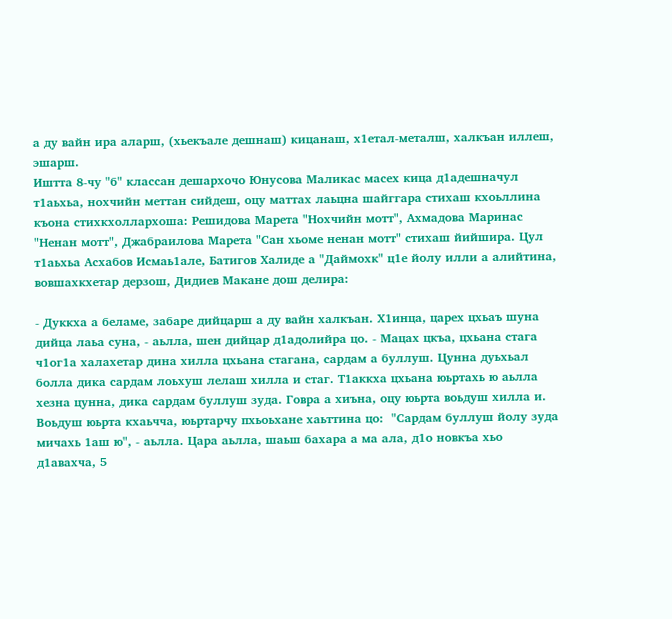а ду вайн ира аларш, (хьекъале дешнаш) кицанаш, х1етал-металш, халкъан иллеш, эшарш.
Иштта 8-чу "б" классан дешархочо Юнусова Маликас масех кица д1адешначул т1аьхьа, нохчийн меттан сийдеш, оцу маттах лаьцна шайггара стихаш кхоьллина къона стихкхоллархоша: Решидова Марета "Нохчийн мотт", Ахмадова Маринас "Ненан мотт", Джабраилова Марета "Сан хьоме ненан мотт" стихаш йийшира. Цул т1аьхьа Асхабов Исмаь1але, Батигов Халиде а "Даймохк" ц1е йолу илли а алийтина, вовшахкхетар дерзош, Дидиев Макане дош делира:

- Дуккха а беламе, забаре дийцарш а ду вайн халкъан. Х1инца, царех цхьаъ шуна дийца лаьа суна, - аьлла, шен дийцар д1адолийра цо. - Мацах цкъа, цхьана стага ч1ог1а халахетар дина хилла цхьана стагана, сардам а буллуш. Цунна дуьхьал болла дика сардам лоьхуш лелаш хилла и стаг. Т1аккха цхьана юьртахь ю аьлла хезна цунна, дика сардам буллуш зуда. Говра а хиъна, оцу юьрта воьдуш хилла и. Воьдуш юьрта кхаьчча, юьртарчу пхьоьхане хаьттина цо:  "Сардам буллуш йолу зуда мичахь 1аш ю", - аьлла. Цара аьлла, шаьш бахара а ма ала, д1о новкъа хьо д1авахча, 5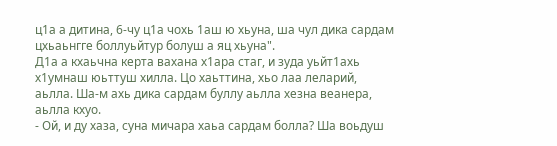ц1а а дитина, 6-чу ц1а чохь 1аш ю хьуна, ша чул дика сардам цхьаьнгге боллуьйтур болуш а яц хьуна".
Д1а а кхаьчна керта вахана х1ара стаг, и зуда уьйт1ахь х1умнаш юьттуш хилла. Цо хаьттина, хьо лаа леларий, аьлла. Ша-м ахь дика сардам буллу аьлла хезна веанера, аьлла кхуо.
- Ой, и ду хаза, суна мичара хаьа сардам болла? Ша воьдуш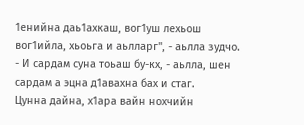1енийна даь1ахкаш, вог1уш лехьош вог1ийла, хьоьга и аьлларг", - аьлла зудчо.
- И сардам суна тоьаш бу-кх, - аьлла, шен сардам а эцна д1авахна бах и стаг.
Цунна дайна, х1ара вайн нохчийн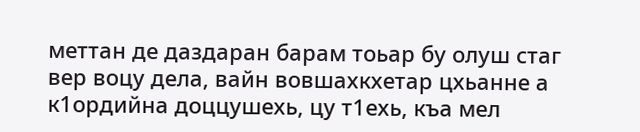меттан де даздаран барам тоьар бу олуш стаг вер воцу дела, вайн вовшахкхетар цхьанне а к1ордийна доццушехь, цу т1ехь, къа мел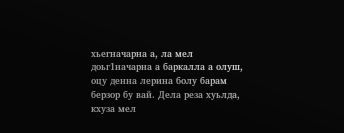хьегначарна а, ла мел доьг1начарна а баркалла а олуш, оцу денна лерина болу барам берзор бу вай. Дела реза хуьлда, кхуза мел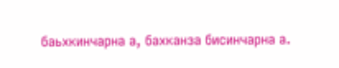баьхкинчарна а, бахканза бисинчарна а.